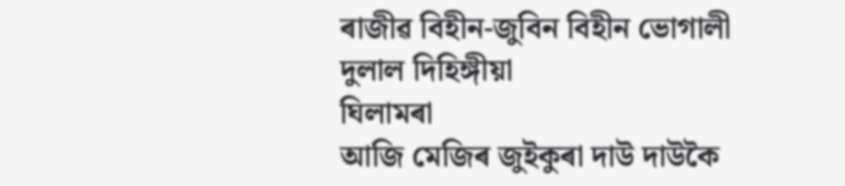ৰাজীৱ বিহীন-জুবিন বিহীন ভোগালী
দুলাল দিহিঙ্গীয়া
ঘিলামৰা
আজি মেজিৰ জুইকুৰা দাউ দাউকৈ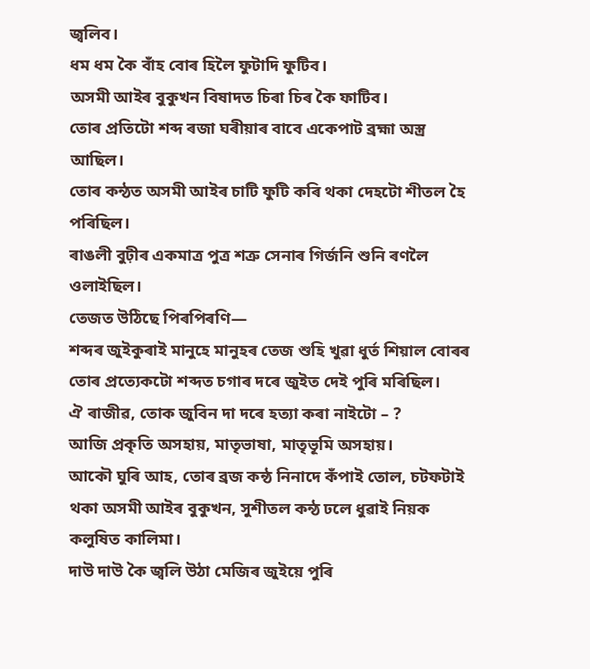জ্বলিব।
ধম ধম কৈ বাঁহ বোৰ হিলৈ ফুটাদি ফুটিব।
অসমী আইৰ বুকুখন বিষাদত চিৰা চিৰ কৈ ফাটিব।
তোৰ প্ৰতিটো শব্দ ৰজা ঘৰীয়াৰ বাবে একেপাট ব্ৰহ্মা অস্ত্ৰ আছিল।
তোৰ কন্ঠত অসমী আইৰ চাটি ফুটি কৰি থকা দেহটো শীতল হৈ পৰিছিল।
ৰাঙলী বুঢ়ীৰ একমাত্ৰ পুত্ৰ শত্ৰু সেনাৰ গিৰ্জনি শুনি ৰণলৈ ওলাইছিল।
তেজত উঠিছে পিৰপিৰণি—
শব্দৰ জুইকুৰাই মানুহে মানুহৰ তেজ শুহি খুৱা ধুৰ্ত শিয়াল বোৰৰ তোৰ প্ৰত্যেকটো শব্দত চগাৰ দৰে জুইত দেই পুৰি মৰিছিল।
ঐ ৰাজীৱ, তোক জুবিন দা দৰে হত্যা কৰা নাইটো – ?
আজি প্ৰকৃতি অসহায়, মাতৃভাষা, মাতৃভূমি অসহায়।
আকৌ ঘুৰি আহ, তোৰ ব্ৰজ কন্ঠ নিনাদে কঁপাই তোল, চটফটাই থকা অসমী আইৰ বুকুখন, সুশীতল কন্ঠ ঢলে ধুৱাই নিয়ক কলুষিত কালিমা।
দাউ দাউ কৈ জ্বলি উঠা মেজিৰ জুইয়ে পুৰি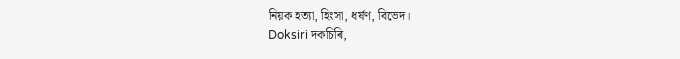নিয়ক হত্যা, হিংসা, ধৰ্ষণ, বিভেদ।
Doksiri দকচিৰি,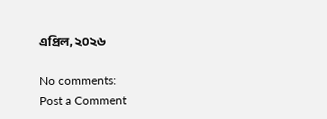এপ্ৰিল, ২০২৬

No comments:
Post a Comment